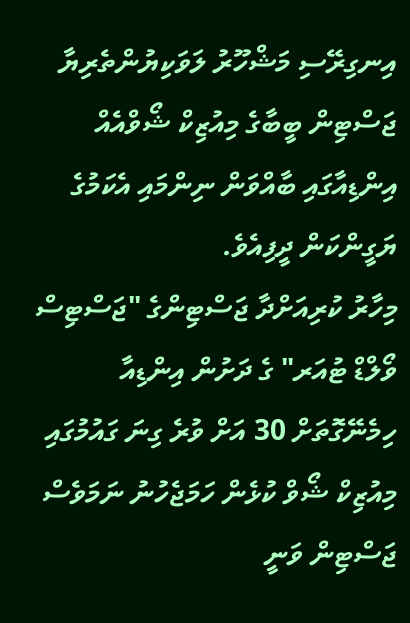އިނގިރޭސި މަޝްހޫރު ލަވަކިޔުންތެރިޔާ ޖަސްޓިން ބީބާގެ މިއުޒިކް ޝޯވްއެއް އިންޑިއާގައި ބާއްވަން ނިންމައި އެކަމުގެ ޔަގީންކަން ދީފިއެވެ.
މިހާރު ކުރިއަށްދާ ޖަސްޓިންގެ "ޖަސްޓިސް ވޯލްޑް ޓުއަރ" ގެ ދަށުން އިންޑިއާ ހިމެނޭގޮތަށް 30 އަށް ވުރެ ގިނަ ގައުމުގައި މިއުޒިކް ޝޯވް ކުޅެން ހަމަޖެހުނު ނަމަވެސް ޖަސްޓިން ވަނީ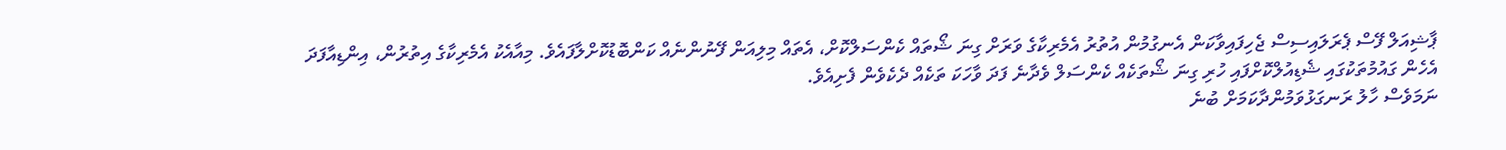ޕާޝިއަލް ފޭސް ޕެރަލައިސިސް ޖެހިފައިވާކަން އެނގުމުން އުތުރު އެމެރިކާގެ ވަރަށް ގިނަ ޝޯތައް ކެންސަލްކޮށް، އެތައް މިލިއަން ފޭނުންނެއް ކަންބޮޑުކޮށްލާފައެވެ. މިއާއެކު އެމެރިކާގެ އިތުރުން، އިންޑިއާފަދަ އެހެން ގައުމުތަކުގައި ޝެޑިއުލްކޮށްފައި ހުރި ގިނަ ޝޯތަކެއް ކެންސަލް ވެދާނެ ފަދަ ވާހަކަ ތަކެއް ދެކެވެން ފެށިއެވެ.
ނަމަވެސް ހާލު ރަނގަޅުވަމުންދާކަމަށް ބުނެ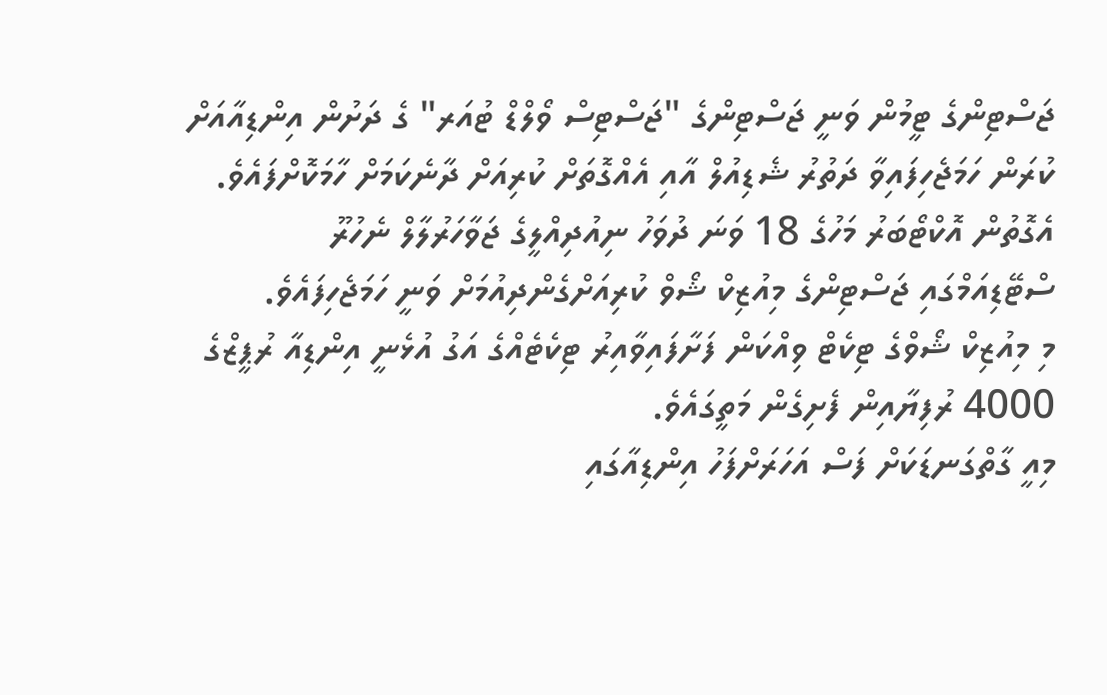ޖަސްޓިންގެ ޓީމުން ވަނީ ޖަސްޓިންގެ "ޖަސްޓިސް ވޯލްޑް ޓުއަރ" ގެ ދަށުން އިންޑިއާއަށް ކުރަން ހަމަޖެހިފައިވާ ދަތުރު ޝެޑިއުލް އާއި އެއްގޮތަށް ކުރިއަށް ދާނެކަމަށް ހާމަކޮށްފައެވެ. އެގޮތުން އޮކްޓޯބަރު މަހުގެ 18 ވަނަ ދުވަހު ނިއުދިއްލީގެ ޖަވާހަރުލާލް ނެހުރޫ ސްޓޭޑިއަމްގައި ޖަސްޓިންގެ މިއުޒިކް ޝޯވް ކުރިއަށްގެންދިއުމަށް ވަނީ ހަމަޖެހިފައެވެ.
މި މިއުޒިކް ޝޯވްގެ ޓިކެޓް ވިއްކަން ފަށާފައިވާއިރު ޓިކެޓެއްގެ އަގު އުޅެނީ އިންޑިއާ ރުޕީޒްގެ 4000 ރުފިޔާއިން ފެށިގެން މަތީގައެވެ.
މިއީ ގާތްގަނޑަކަށް ފަސް އަހަރަށްފަހު އިންޑިއާގައި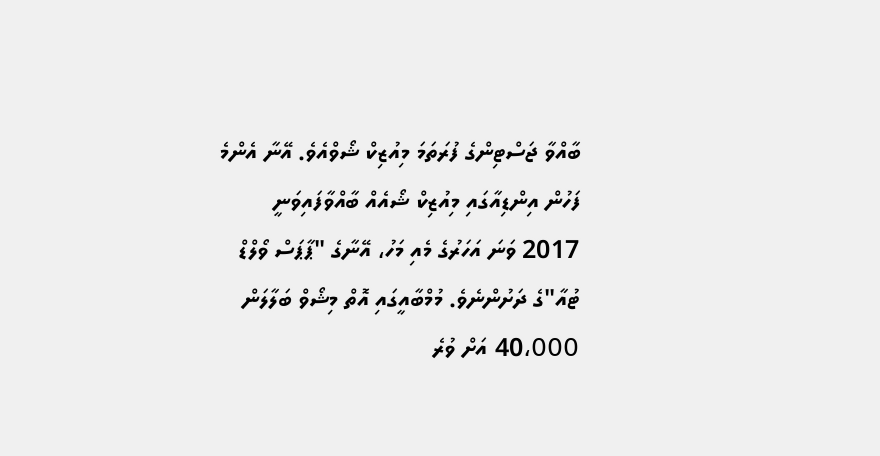ބާއްވާ ޖަސްޓިންގެ ފުރަތަމަ މިއުޒިކް ޝޯވްއެވެ. އޭނާ އެންމެ ފަހުން އިންޑިއާގައި މިއުޒިކް ޝޯއެއް ބާއްވާފައިވަނީ 2017 ވަނަ އަހަރުގެ މެއި މަހު، އޭނާގެ "ޕާޕަސް ވޯލްޑް ޓުއާ"ގެ ދަށުންނެވެ. މުމްބާއީގައި އޮތް މިޝޯވް ބަލާލަން 40،000 އަށް ވުރެ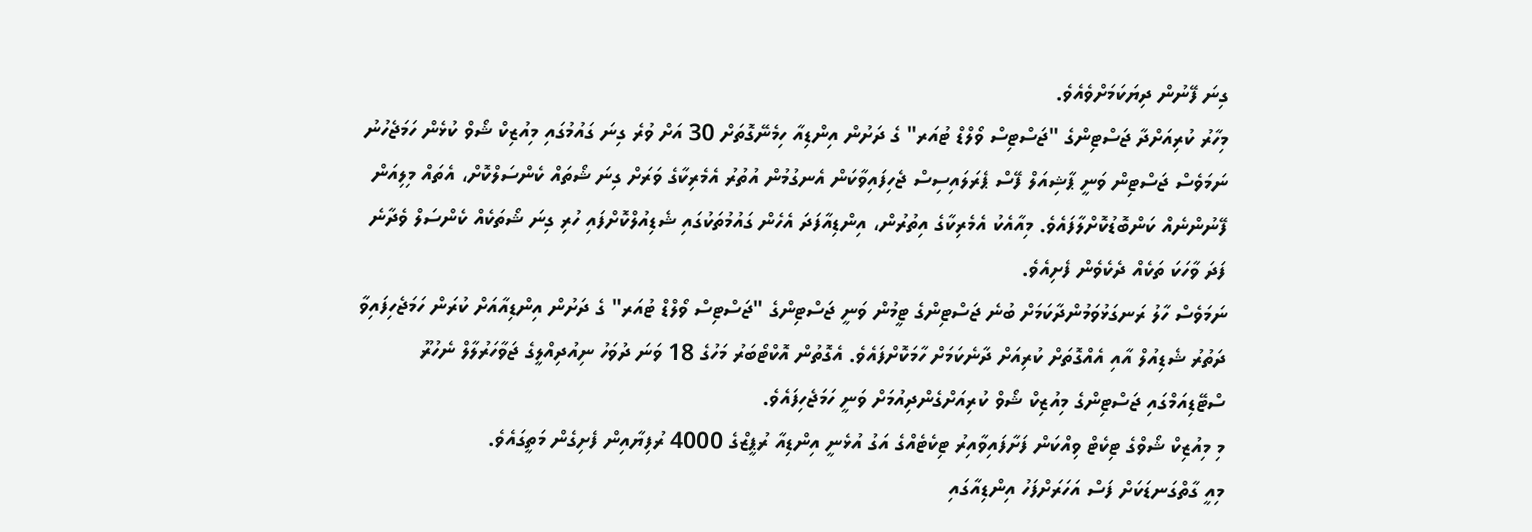ގިނަ ފޭނުން ދިޔަކަމަށްވެއެވެ.
މިހާރު ކުރިއަށްދާ ޖަސްޓިންގެ "ޖަސްޓިސް ވޯލްޑް ޓުއަރ" ގެ ދަށުން އިންޑިއާ ހިމެނޭގޮތަށް 30 އަށް ވުރެ ގިނަ ގައުމުގައި މިއުޒިކް ޝޯވް ކުޅެން ހަމަޖެހުނު ނަމަވެސް ޖަސްޓިން ވަނީ ޕާޝިއަލް ފޭސް ޕެރަލައިސިސް ޖެހިފައިވާކަން އެނގުމުން އުތުރު އެމެރިކާގެ ވަރަށް ގިނަ ޝޯތައް ކެންސަލްކޮށް، އެތައް މިލިއަން ފޭނުންނެއް ކަންބޮޑުކޮށްލާފައެވެ. މިއާއެކު އެމެރިކާގެ އިތުރުން، އިންޑިއާފަދަ އެހެން ގައުމުތަކުގައި ޝެޑިއުލްކޮށްފައި ހުރި ގިނަ ޝޯތަކެއް ކެންސަލް ވެދާނެ ފަދަ ވާހަކަ ތަކެއް ދެކެވެން ފެށިއެވެ.
ނަމަވެސް ހާލު ރަނގަޅުވަމުންދާކަމަށް ބުނެ ޖަސްޓިންގެ ޓީމުން ވަނީ ޖަސްޓިންގެ "ޖަސްޓިސް ވޯލްޑް ޓުއަރ" ގެ ދަށުން އިންޑިއާއަށް ކުރަން ހަމަޖެހިފައިވާ ދަތުރު ޝެޑިއުލް އާއި އެއްގޮތަށް ކުރިއަށް ދާނެކަމަށް ހާމަކޮށްފައެވެ. އެގޮތުން އޮކްޓޯބަރު މަހުގެ 18 ވަނަ ދުވަހު ނިއުދިއްލީގެ ޖަވާހަރުލާލް ނެހުރޫ ސްޓޭޑިއަމްގައި ޖަސްޓިންގެ މިއުޒިކް ޝޯވް ކުރިއަށްގެންދިއުމަށް ވަނީ ހަމަޖެހިފައެވެ.
މި މިއުޒިކް ޝޯވްގެ ޓިކެޓް ވިއްކަން ފަށާފައިވާއިރު ޓިކެޓެއްގެ އަގު އުޅެނީ އިންޑިއާ ރުޕީޒްގެ 4000 ރުފިޔާއިން ފެށިގެން މަތީގައެވެ.
މިއީ ގާތްގަނޑަކަށް ފަސް އަހަރަށްފަހު އިންޑިއާގައި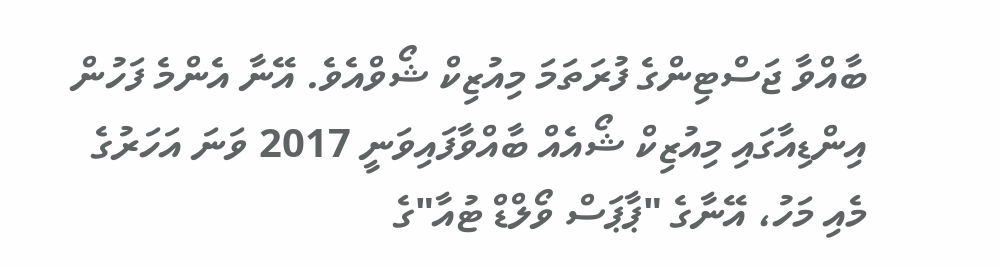ބާއްވާ ޖަސްޓިންގެ ފުރަތަމަ މިއުޒިކް ޝޯވްއެވެ. އޭނާ އެންމެ ފަހުން އިންޑިއާގައި މިއުޒިކް ޝޯއެއް ބާއްވާފައިވަނީ 2017 ވަނަ އަހަރުގެ މެއި މަހު، އޭނާގެ "ޕާޕަސް ވޯލްޑް ޓުއާ"ގެ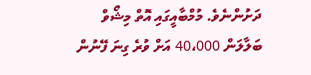ދަށުންނެވެ. މުމްބާއީގައި އޮތް މިޝޯވް ބަލާލަން 40،000 އަށް ވުރެ ގިނަ ފޭނުން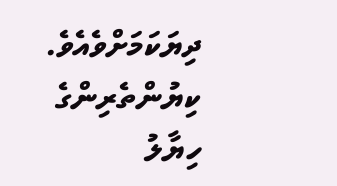ދިޔަކަމަށްވެއެވެ.
ކިޔުންތެރިންގެ ހިޔާލު